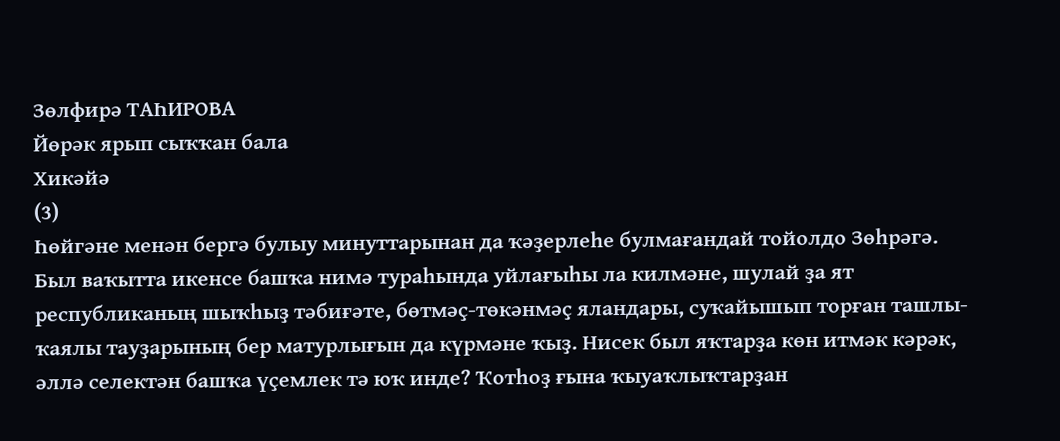Зөлфирә ТАҺИРОВА
Йөрәк ярып сыҡҡан бала
Хикәйә
(3)
Һөйгәне менән бергә булыу минуттарынан да ҡәҙерлеһе булмағандай тойолдо Зөһрәгә. Был ваҡытта икенсе башҡа нимә тураһында уйлағыһы ла килмәне, шулай ҙа ят республиканың шыҡһыҙ тәбиғәте, бөтмәҫ-төкәнмәҫ яландары, суҡайышып торған ташлы-ҡаялы тауҙарының бер матурлығын да күрмәне ҡыҙ. Нисек был яҡтарҙа көн итмәк кәрәк, әллә селектән башҡа үҫемлек тә юҡ инде? Ҡотһоҙ ғына ҡыуаҡлыҡтарҙан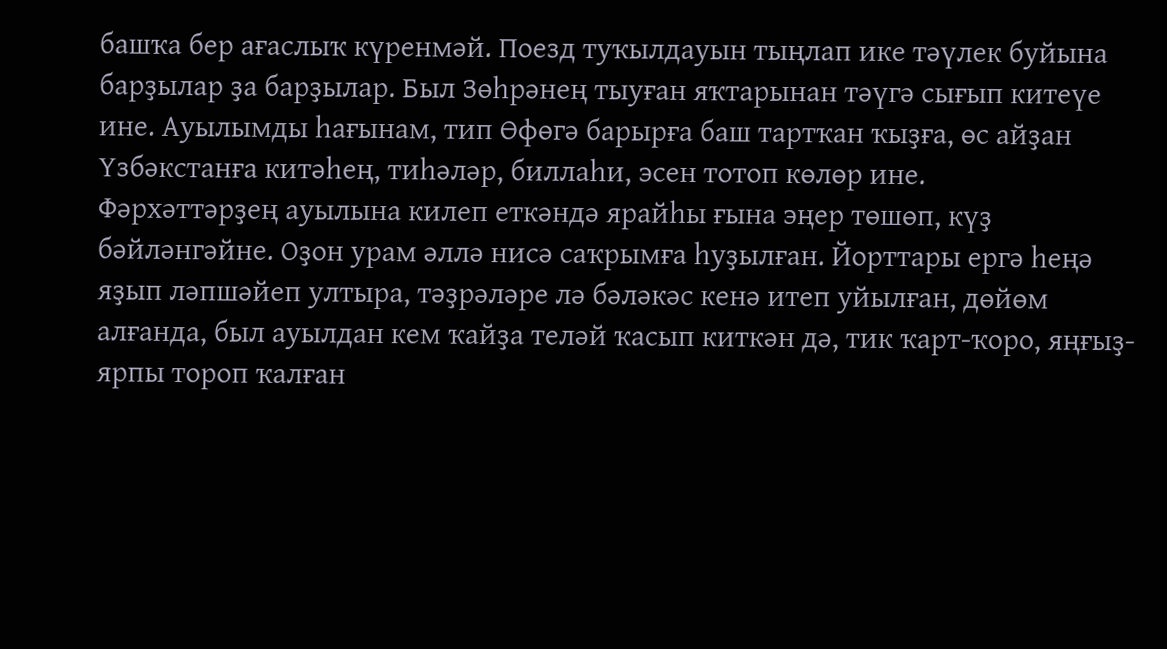башҡа бер ағаслыҡ күренмәй. Поезд туҡылдауын тыңлап ике тәүлек буйына барҙылар ҙа барҙылар. Был Зөһрәнең тыуған яҡтарынан тәүгә сығып китеүе ине. Ауылымды һағынам, тип Өфөгә барырға баш тартҡан ҡыҙға, өс айҙан Үзбәкстанға китәһең, тиһәләр, биллаһи, эсен тотоп көлөр ине.
Фәрхәттәрҙең ауылына килеп еткәндә ярайһы ғына эңер төшөп, күҙ бәйләнгәйне. Оҙон урам әллә нисә саҡрымға һуҙылған. Йорттары ергә һеңә яҙып ләпшәйеп ултыра, тәҙрәләре лә бәләкәс кенә итеп уйылған, дөйөм алғанда, был ауылдан кем ҡайҙа теләй ҡасып киткән дә, тик ҡарт-ҡоро, яңғыҙ-ярпы тороп ҡалған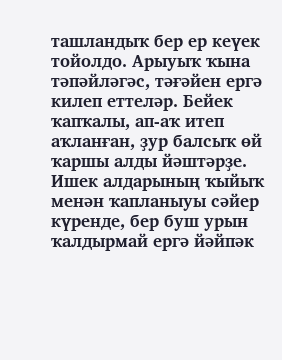ташландыҡ бер ер кеүек тойолдо. Арыуыҡ ҡына тәпәйләгәс, тәғәйен ергә килеп еттеләр. Бейек ҡапҡалы, ап-аҡ итеп аҡланған, ҙур балсыҡ өй ҡаршы алды йәштәрҙе. Ишек алдарының ҡыйыҡ менән ҡапланыуы сәйер күренде, бер буш урын ҡалдырмай ергә йәйпәк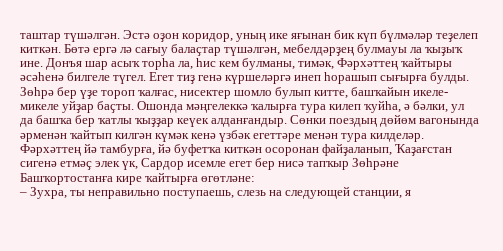таштар түшәлгән. Эстә оҙон коридор, уның ике яғынан бик күп бүлмәләр теҙелеп киткән. Бөтә ергә лә сағыу балаҫтар түшәлгән, мебелдәрҙең булмауы ла ҡыҙыҡ ине. Донъя шар асыҡ торһа ла, һис кем булманы, тимәк, Фәрхәттең ҡайтыры әсәһенә билгеле түгел. Егет тиҙ генә күршеләргә инеп һорашып сығырға булды. Зөһрә бер үҙе тороп ҡалғас, нисектер шомло булып китте, башҡайын икеле-микеле уйҙар баҫты. Ошонда мәңгелеккә ҡалырға тура килеп ҡуйһа, ә бәлки, ул да башҡа бер ҡатлы ҡыҙҙар кеүек алданғандыр. Сөнки поездың дөйөм вагонында әрменән ҡайтып килгән күмәк кенә үзбәк егеттәре менән тура килделәр. Фәрхәттең йә тамбурға, йә буфетҡа киткән осоронан файҙаланып, Ҡаҙағстан сигенә етмәҫ элек үк, Сардор исемле егет бер нисә тапҡыр Зөһрәне Башҡортостанға кире ҡайтырға өгөтләне:
– Зухра, ты неправильно поступаешь, слезь на следующей станции, я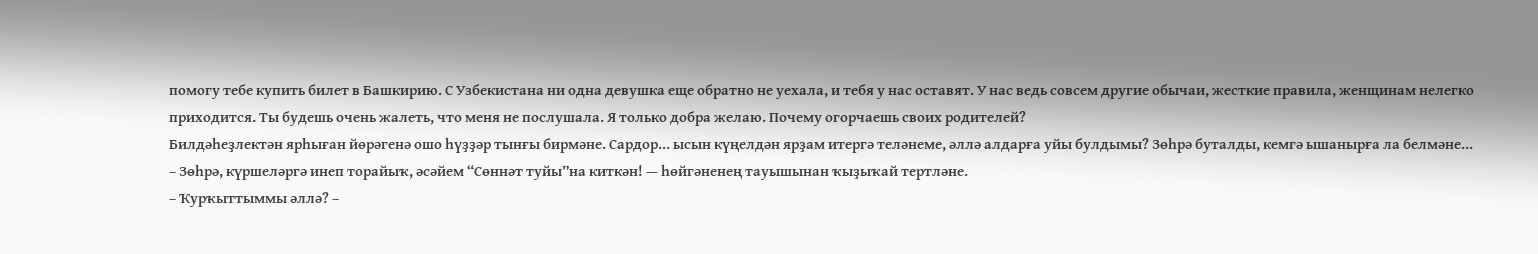помогу тебе купить билет в Башкирию. С Узбекистана ни одна девушка еще обратно не уехала, и тебя у нас оставят. У нас ведь совсем другие обычаи, жесткие правила, женщинам нелегко приходится. Ты будешь очень жалеть, что меня не послушала. Я только добра желаю. Почему огорчаешь своих родителей?
Билдәһеҙлектән ярһыған йөрәгенә ошо һүҙҙәр тынғы бирмәне. Сардор... ысын күңелдән ярҙам итергә теләнеме, әллә алдарға уйы булдымы? Зөһрә буталды, кемгә ышанырға ла белмәне...
– Зөһрә, күршеләргә инеп торайыҡ, әсәйем “Сөннәт туйы”на киткән! — һөйгәненең тауышынан ҡыҙыҡай тертләне.
– Ҡурҡыттыммы әллә? –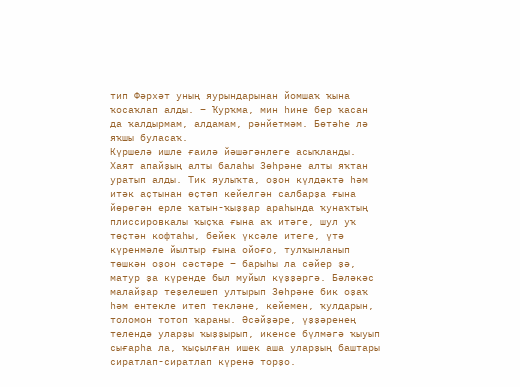тип Фәрхәт уның яурындарынан йомшаҡ ҡына ҡосаҡлап алды. – Ҡурҡма, мин һине бер ҡасан да ҡалдырмам, алдамам, рәнйетмәм. Бөтәһе лә яҡшы буласаҡ.
Күршелә ишле ғаилә йәшәгәнлеге асыҡланды. Хаят апайҙың алты балаһы Зөһрәне алты яҡтан уратып алды. Тик яулыҡта, оҙон күлдәктә һәм итәк аҫтынан өҫтәп кейелгән салбарҙа ғына йөрөгән ерле ҡатын-ҡыҙҙар араһында ҡунаҡтың плиссировкалы ҡыҫҡа ғына аҡ итәге, шул уҡ төҫтән кофтаһы, бейек үксәле итеге, үтә күренмәле йылтыр ғына ойоғо, тулҡынланып төшкән оҙон сәстәре – барыһы ла сәйер ҙә, матур ҙа күренде был муйыл күҙҙәргә. Бәләкәс малайҙар теҙелешеп ултырып Зөһрәне бик оҙаҡ һәм ентекле итеп текләне, кейемен, ҡулдарын, толомон тотоп ҡараны. Әсәйҙәре, үҙҙәренең телендә уларҙы ҡыҙҙырып, икенсе бүлмәгә ҡыуып сығарһа ла, ҡыҫылған ишек аша уларҙың баштары сиратлап-сиратлап күренә торҙо.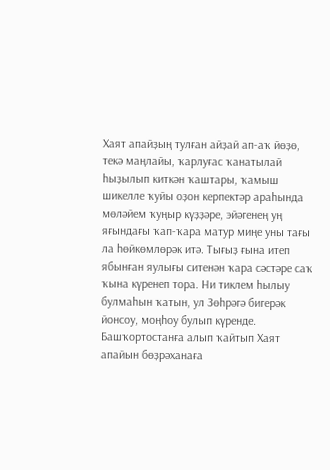Хаят апайҙың тулған айҙай ап-аҡ йөҙө, текә маңлайы, ҡарлуғас ҡанатылай һыҙылып киткән ҡаштары, ҡамыш шикелле ҡуйы оҙон керпектәр араһында мөләйем ҡуңыр күҙҙәре, эйәгенең уң яғындағы ҡап-ҡара матур миңе уны тағы ла һөйкөмлөрәк итә. Тығыҙ ғына итеп ябынған яулығы ситенән ҡара сәстәре саҡ ҡына күренеп тора. Ни тиклем һылыу булмаһын ҡатын, ул Зөһрәгә бигерәк йонсоу, моңһоу булып күренде. Башҡортостанға алып ҡайтып Хаят апайын бөҙрәханаға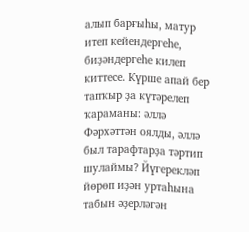алып барғыһы, матур итеп кейендергеһе, биҙәндергеһе килеп киттесе. Күрше апай бер тапҡыр ҙа күтәрелеп ҡараманы: әллә Фәрхәттән оялды, әллә был тарафтарҙа тәртип шулаймы? Йүгерекләп йөрөп иҙән уртаһына табын әҙерләгән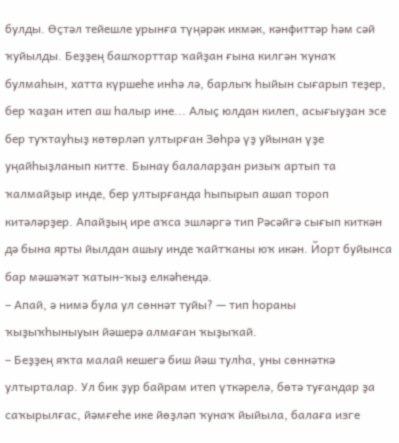булды. Өҫтәл тейешле урынға түңәрәк икмәк, кәнфиттәр һәм сәй ҡуйылды. Беҙҙең башҡорттар ҡайҙан ғына килгән ҡунаҡ булмаһын, хатта күршеһе инһә лә, барлыҡ һыйын сығарып теҙер, бер ҡаҙан итеп аш һалыр ине... Алыҫ юлдан килеп, асығыуҙан эсе бер туҡтауһыҙ көтөрләп ултырған Зөһрә үҙ уйынан үҙе уңайһыҙланып китте. Бынау балаларҙан ризыҡ артып та ҡалмайҙыр инде, бер ултырғанда һыпырып ашап тороп китәләрҙер. Апайҙың ире аҡса эшләргә тип Рәсәйгә сығып киткән дә бына ярты йылдан ашыу инде ҡайтҡаны юҡ икән. Йорт буйынса бар мәшәҡәт ҡатын-ҡыҙ елкәһендә.
– Апай, ә нимә була ул сөннәт туйы? — тип һораны ҡыҙыҡһыныуын йәшерә алмаған ҡыҙыҡай.
– Беҙҙең яҡта малай кешегә биш йәш тулһа, уны сөннәткә ултырталар. Ул бик ҙур байрам итеп үткәрелә, бөтә туғандар ҙа саҡырылғас, йәмғеһе ике йөҙләп ҡунаҡ йыйыла, балаға изге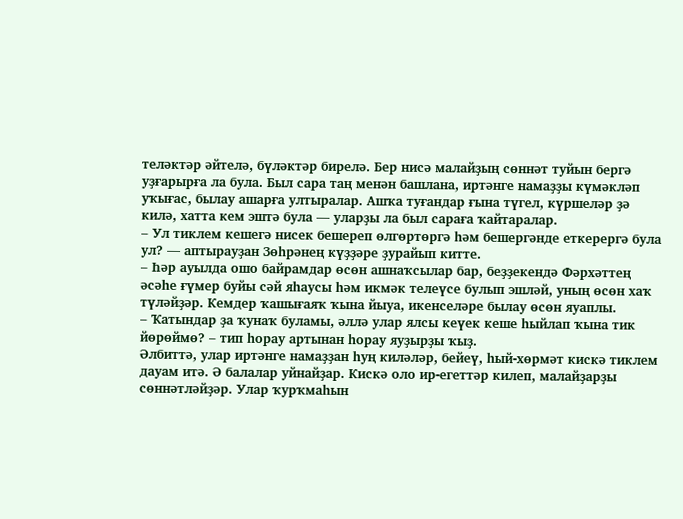теләктәр әйтелә, бүләктәр бирелә. Бер нисә малайҙың сөннәт туйын бергә уҙғарырға ла була. Был сара таң менән башлана, иртәнге намаҙҙы күмәкләп уҡығас, былау ашарға ултыралар. Ашҡа туғандар ғына түгел, күршеләр ҙә килә, хатта кем эштә була — уларҙы ла был сараға ҡайтаралар.
– Ул тиклем кешегә нисек бешереп өлгөртөргә һәм бешергәнде еткерергә була ул? — аптырауҙан Зөһрәнең күҙҙәре ҙурайып китте.
– Һәр ауылда ошо байрамдар өсөн ашнаҡсылар бар, беҙҙекендә Фәрхәттең әсәһе ғүмер буйы сәй яһаусы һәм икмәк телеүсе булып эшләй, уның өсөн хаҡ түләйҙәр. Кемдер ҡашығаяҡ ҡына йыуа, икенселәре былау өсөн яуаплы.
– Ҡатындар ҙа ҡунаҡ буламы, әллә улар ялсы кеүек кеше һыйлап ҡына тик йөрөймө? – тип һорау артынан һорау яуҙырҙы ҡыҙ.
Әлбиттә, улар иртәнге намаҙҙан һуң киләләр, бейеү, һый-хөрмәт кискә тиклем дауам итә. Ә балалар уйнайҙар. Кискә оло ир-егеттәр килеп, малайҙарҙы сөннәтләйҙәр. Улар ҡурҡмаһын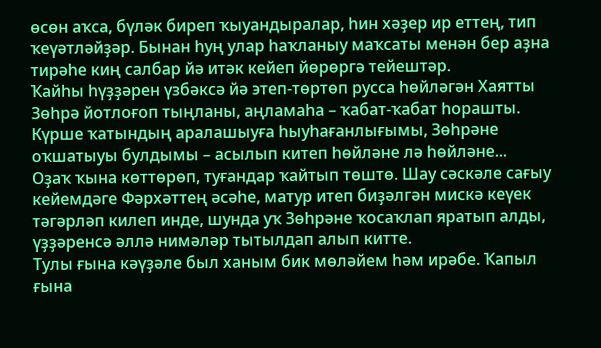өсөн аҡса, бүләк биреп ҡыуандыралар, һин хәҙер ир еттең, тип ҡеүәтләйҙәр. Бынан һуң улар һаҡланыу маҡсаты менән бер аҙна тирәһе киң салбар йә итәк кейеп йөрөргә тейештәр.
Ҡайһы һүҙҙәрен үзбәксә йә этеп-төртөп русса һөйләгән Хаятты Зөһрә йотлоғоп тыңланы, аңламаһа – ҡабат-ҡабат һорашты. Күрше ҡатындың аралашыуға һыуһағанлығымы, Зөһрәне оҡшатыуы булдымы – асылып китеп һөйләне лә һөйләне...
Оҙаҡ ҡына көттөрөп, туғандар ҡайтып төштө. Шау сәскәле сағыу кейемдәге Фәрхәттең әсәһе, матур итеп биҙәлгән мискә кеүек тәгәрләп килеп инде, шунда уҡ Зөһрәне ҡосаҡлап яратып алды, үҙҙәренсә әллә нимәләр тытылдап алып китте.
Тулы ғына кәүҙәле был ханым бик мөләйем һәм ирәбе. Ҡапыл ғына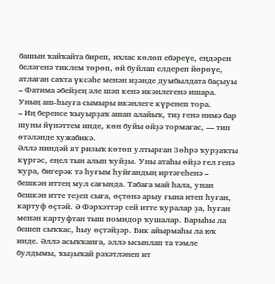башын ҡайҡайта биреп, ихлас көлөп ебәреүе, еңдәрен беләгенә тиклем төрөп, өй буйлап елдереп йөрөүе, атлаған саҡта үксәһе менән иҙәнде думбылдата баҫыуы – Фатима әбейҙең әле шәп кенә икәнлегенә ишара. Уның аш-һыуға сымыры икәнлеге күренеп тора.
– Иң беренсе ҡыуырҙаҡ ашап алайыҡ, тиҙ генә нимә бар шуны йүнәттем инде, көн буйы өйҙә тормағас, — тип өтәләнде хужабикә.
Әллә ниндәй ят ризыҡ көтөп ултырған Зөһрә ҡурҙаҡты күргәс, еңел тын алып ҡуйҙы. Уны атаһы өйҙә гел генә ҡура, бигерәк тә һуғым һуйғандың иртәгеһенә – бешкән иттең мул сағында. Табаға май һала, унан бешкән итте теҙеп сыға, өҫтөнә арыу ғына итеп һуған, картуф өҫтәй. Ә Фәрхәттәр сей итте ҡуралар ҙа, һуған менән картуфтан тыш помидор ҡушалар. Барыһы ла бешеп сыҡҡас, һыу өҫтәйҙәр. Бик айырмаһы ла юҡ инде. Әллә асыҡҡанға, әллә ысынлап та тәмле булдымы, ҡыҙыҡай рәхәтләнеп ит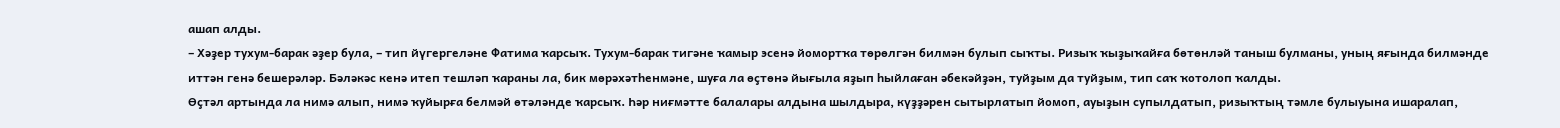ашап алды.
– Хәҙер тухум-барак әҙер була, – тип йүгергеләне Фатима ҡарсыҡ. Тухум-барак тигәне ҡамыр эсенә йомортҡа төрөлгән билмән булып сыҡты. Ризыҡ ҡыҙыҡайға бөтөнләй таныш булманы, уның яғында билмәнде иттән генә бешерәләр. Бәләкәс кенә итеп тешләп ҡараны ла, бик мөрәхәтһенмәне, шуға ла өҫтөнә йығыла яҙып һыйлаған әбекәйҙән, туйҙым да туйҙым, тип саҡ ҡотолоп ҡалды.
Өҫтәл артында ла нимә алып, нимә ҡуйырға белмәй өтәләнде ҡарсыҡ. Һәр ниғмәтте балалары алдына шылдыра, күҙҙәрен сытырлатып йомоп, ауыҙын супылдатып, ризыҡтың тәмле булыуына ишаралап,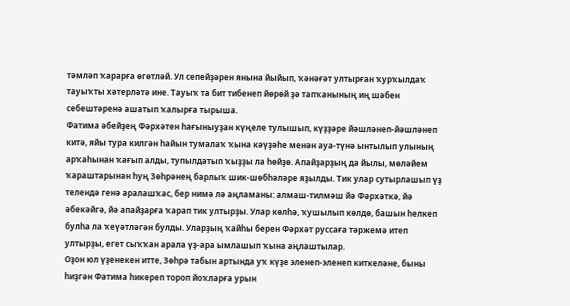тәмләп ҡарарға өгөтләй. Ул сепейҙәрен янына йыйып, ҡәнәғәт ултырған ҡурҡылдаҡ тауыҡты хәтерләтә ине. Тауыҡ та бит тибенеп йөрөй ҙә тапҡанының иң шәбен себештәренә ашатып ҡалырға тырыша.
Фатима әбейҙең Фәрхәтен һағыныуҙан күңеле тулышып, күҙҙәре йәшләнеп-йәшләнеп китә, яйы тура килгән һайын тумалаҡ ҡына кәүҙәһе менән ауа-түнә ынтылып улының арҡаһынан ҡағып алды, тупылдатып ҡыҙҙы ла һөйҙө. Апайҙарҙың да йылы, мөләйем ҡараштарынан һуң Зөһрәнең барлыҡ шик-шөбһәләре яҙылды. Тик улар сутырлашып үҙ телендә генә аралашҡас, бер нимә лә аңламаны: алмаш-тилмәш йә Фәрхәткә, йә әбекәйгә, йә апайҙарға ҡарап тик ултырҙы. Улар көлһә, ҡушылып көлдө, башын һелкеп булһа ла ҡеүәтләгән булды. Уларҙың ҡайһы берен Фәрхәт руссаға тәржемә итеп ултырҙы, егет сыҡҡан арала үҙ-ара ымлашып ҡына аңлаштылар.
Оҙон юл үҙенекен итте, Зөһрә табын артында уҡ күҙе эленеп-эленеп киткеләне, быны һиҙгән Фатима һикереп тороп йоҡларға урын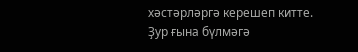хәстәрләргә керешеп китте. Ҙур ғына бүлмәгә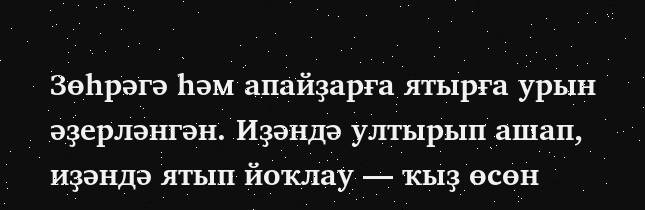Зөһрәгә һәм апайҙарға ятырға урын әҙерләнгән. Иҙәндә ултырып ашап, иҙәндә ятып йоҡлау — ҡыҙ өсөн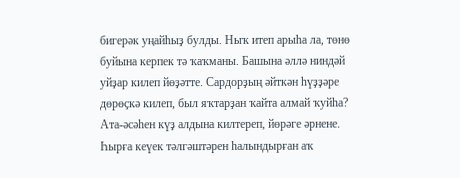бигерәк уңайһыҙ булды. Ныҡ итеп арыһа ла, төнө буйына керпек тә ҡаҡманы. Башына әллә ниндәй уйҙар килеп йөҙәтте. Сардорҙың әйткән һүҙҙәре дөрөҫкә килеп, был яҡтарҙан ҡайта алмай ҡуйһа? Ата-әсәһен күҙ алдына килтереп, йөрәге әрнене. Һырға кеүек тәлгәштәрен һалындырған аҡ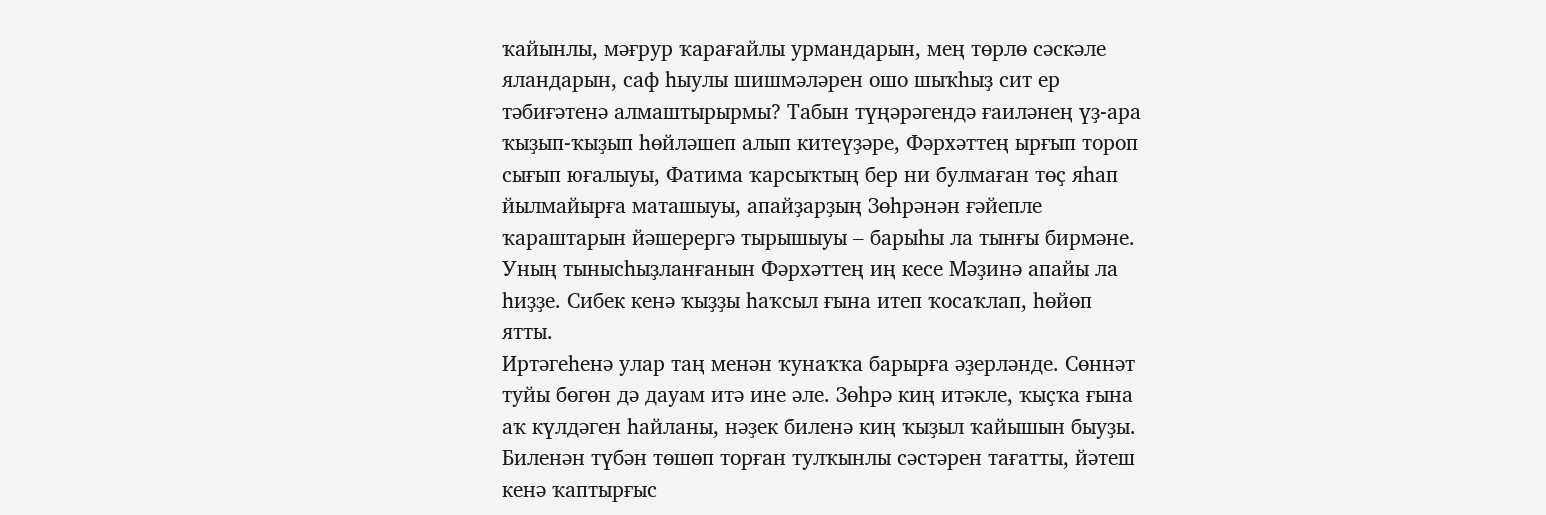ҡайынлы, мәғрур ҡарағайлы урмандарын, мең төрлө сәскәле яландарын, саф һыулы шишмәләрен ошо шыҡһыҙ сит ер тәбиғәтенә алмаштырырмы? Табын түңәрәгендә ғаиләнең үҙ-ара ҡыҙып-ҡыҙып һөйләшеп алып китеүҙәре, Фәрхәттең ырғып тороп сығып юғалыуы, Фатима ҡарсыҡтың бер ни булмаған төҫ яһап йылмайырға маташыуы, апайҙарҙың Зөһрәнән ғәйепле ҡараштарын йәшерергә тырышыуы – барыһы ла тынғы бирмәне. Уның тынысһыҙланғанын Фәрхәттең иң кесе Мәҙинә апайы ла һиҙҙе. Сибек кенә ҡыҙҙы һаҡсыл ғына итеп ҡосаҡлап, һөйөп ятты.
Иртәгеһенә улар таң менән ҡунаҡҡа барырға әҙерләнде. Сөннәт туйы бөгөн дә дауам итә ине әле. Зөһрә киң итәкле, ҡыҫҡа ғына аҡ күлдәген һайланы, нәҙек биленә киң ҡыҙыл ҡайышын быуҙы. Биленән түбән төшөп торған тулҡынлы сәстәрен тағатты, йәтеш кенә ҡаптырғыс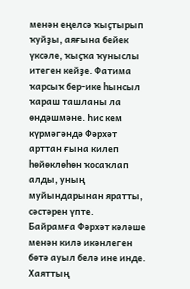менән еңелсә ҡыҫтырып ҡуйҙы, аяғына бейек үксәле, ҡыҫҡа ҡуныслы итеген кейҙе. Фатима ҡарсыҡ бер-ике һынсыл ҡараш ташланы ла өндәшмәне. Һис кем күрмәгәндә Фәрхәт арттан ғына килеп һөйөклөһөн ҡосаҡлап алды, уның муйындарынан яратты, сәстәрен үпте.
Байрамға Фәрхәт кәләше менән килә икәнлеген бөтә ауыл белә ине инде. Хаяттың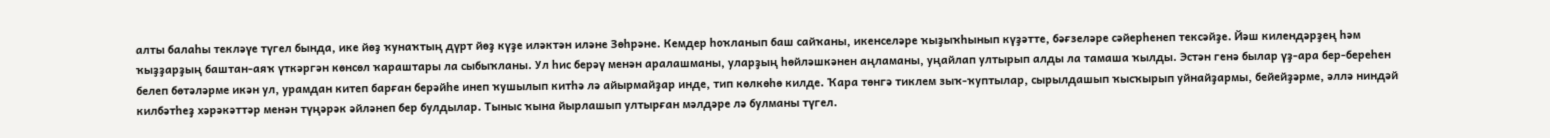алты балаһы текләүе түгел бында, ике йөҙ ҡунаҡтың дүрт йөҙ күҙе иләктән иләне Зөһрәне. Кемдер һоҡланып баш сайҡаны, икенселәре ҡыҙыҡһынып күҙәтте, бәғзеләре сәйерһенеп тексәйҙе. Йәш килендәрҙең һәм ҡыҙҙарҙың баштан-аяҡ үткәргән көнсөл ҡараштары ла сыбыҡланы. Ул һис берәү менән аралашманы, уларҙың һөйләшкәнен аңламаны, уңайлап ултырып алды ла тамаша ҡылды. Эстән генә былар үҙ-ара бер-береһен белеп бөтәләрме икән ул, урамдан китеп барған берәйһе инеп ҡушылып китһә лә айырмайҙар инде, тип көлкөһө килде. Ҡара төнгә тиклем зыҡ-ҡуптылар, сырылдашып ҡысҡырып уйнайҙармы, бейейҙәрме, әллә ниндәй килбәтһеҙ хәрәкәттәр менән түңәрәк әйләнеп бер булдылар. Тыныс ҡына йырлашып ултырған мәлдәре лә булманы түгел.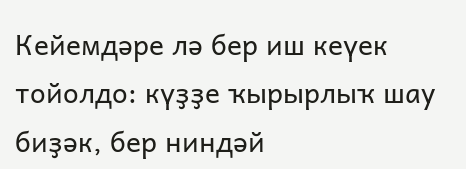Кейемдәре лә бер иш кеүек тойолдо: күҙҙе ҡырырлыҡ шау биҙәк, бер ниндәй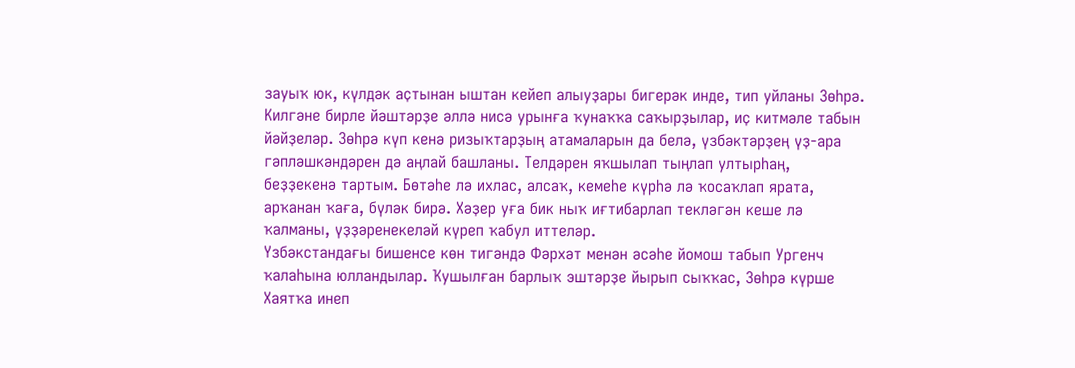зауыҡ юк, күлдәк аҫтынан ыштан кейеп алыуҙары бигерәк инде, тип уйланы Зөһрә.
Килгәне бирле йәштәрҙе әллә нисә урынға ҡунаҡҡа саҡырҙылар, иҫ китмәле табын йәйҙеләр. Зөһрә күп кенә ризыҡтарҙың атамаларын да белә, үзбәктәрҙең үҙ-ара гәпләшкәндәрен дә аңлай башланы. Телдәрен яҡшылап тыңлап ултырһаң, беҙҙекенә тартым. Бөтәһе лә ихлас, алсаҡ, кемеһе күрһә лә ҡосаҡлап ярата, арҡанан ҡаға, бүләк бирә. Хәҙер уға бик ныҡ иғтибарлап текләгән кеше лә ҡалманы, үҙҙәренекеләй күреп ҡабул иттеләр.
Үзбәкстандағы бишенсе көн тигәндә Фәрхәт менән әсәһе йомош табып Ургенч ҡалаһына юлландылар. Ҡушылған барлыҡ эштәрҙе йырып сыҡҡас, Зөһрә күрше Хаятҡа инеп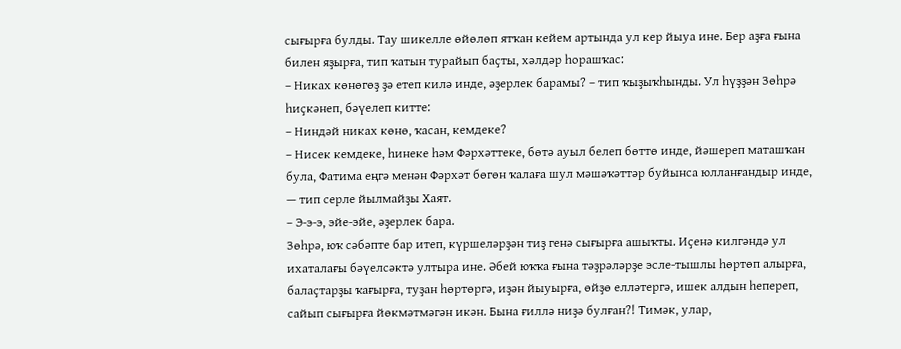сығырға булды. Тау шикелле өйөлөп ятҡан кейем артында ул кер йыуа ине. Бер аҙға ғына билен яҙырға, тип ҡатын турайып баҫты, хәлдәр һорашҡас:
– Никах көнөгөҙ ҙә етеп килә инде, әҙерлек барамы? – тип ҡыҙыҡһынды. Ул һүҙҙән Зөһрә һиҫкәнеп, бәүелеп китте:
– Ниндәй никах көнө, ҡасан, кемдеке?
– Нисек кемдеке, һинеке һәм Фәрхәттеке, бөтә ауыл белеп бөттө инде, йәшереп маташҡан була, Фатима еңгә менән Фәрхәт бөгөн ҡалаға шул мәшәҡәттәр буйынса юлланғандыр инде, — тип серле йылмайҙы Хаят.
– Э-э-э, эйе-эйе, әҙерлек бара.
Зөһрә, юҡ сәбәпте бар итеп, күршеләрҙән тиҙ генә сығырға ашыҡты. Иҫенә килгәндә ул ихаталағы бәүелсәктә ултыра ине. Әбей юҡҡа ғына тәҙрәләрҙе эсле-тышлы һөртөп алырға, балаҫтарҙы ҡағырға, туҙан һөртөргә, иҙән йыуырға, өйҙө елләтергә, ишек алдын һепереп, сайып сығырға йөкмәтмәгән икән. Бына ғиллә ниҙә булған?! Тимәк, улар,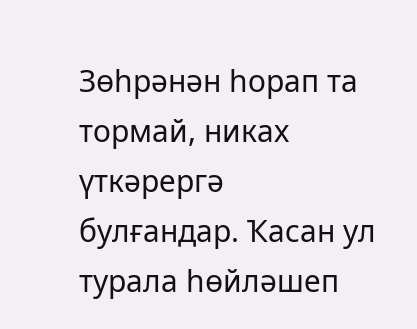Зөһрәнән һорап та тормай, никах үткәрергә булғандар. Ҡасан ул турала һөйләшеп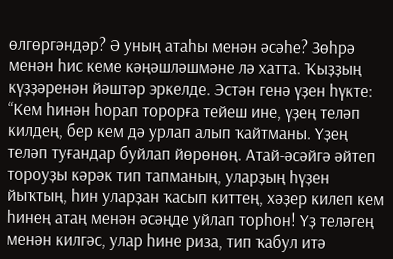өлгөргәндәр? Ә уның атаһы менән әсәһе? Зөһрә менән һис кеме кәңәшләшмәне лә хатта. Ҡыҙҙың күҙҙәренән йәштәр эркелде. Эстән генә үҙен һүкте: “Кем һинән һорап торорға тейеш ине, үҙең теләп килдең, бер кем дә урлап алып ҡайтманы. Үҙең теләп туғандар буйлап йөрөнөң. Атай-әсәйгә әйтеп тороуҙы кәрәк тип тапманың, уларҙың һүҙен йыҡтың, һин уларҙан ҡасып киттең, хәҙер килеп кем һинең атаң менән әсәңде уйлап торһон! Үҙ теләгең менән килгәс, улар һине риза, тип ҡабул итә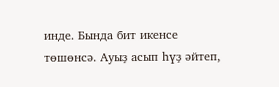инде. Бында бит икенсе төшөнсә. Ауыҙ асып һүҙ әйтеп,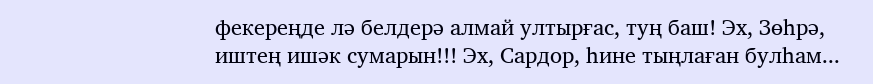фекереңде лә белдерә алмай ултырғас, туң баш! Эх, Зөһрә, иштең ишәк сумарын!!! Эх, Сардор, һине тыңлаған булһам...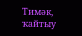Тимәк, ҡайтыу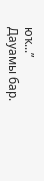юҡ...”
Дауамы бар.